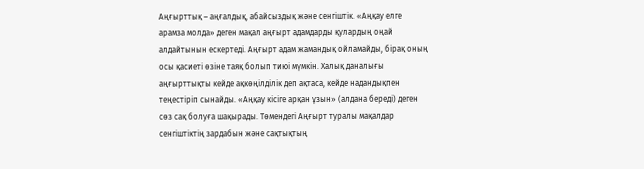Аңғырттық – аңғалдық, абайсыздық және сенгіштік. «Аңқау елге арамза молда» деген мақал аңғырт адамдарды қулардың оңай алдайтынын ескертеді. Аңғырт адам жамандық ойламайды, бірақ оның осы қасиеті өзіне таяқ болып тиюі мүмкін. Халық даналығы аңғырттықты кейде ақкөңілділік деп ақтаса, кейде надандықпен теңестіріп сынайды. «Аңқау кісіге арқан ұзын» (алдана береді) деген сөз сақ болуға шақырады. Төмендегі Аңғырт туралы мақалдар сенгіштіктің зардабын және сақтықтың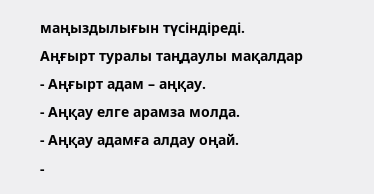маңыздылығын түсіндіреді.
Аңғырт туралы таңдаулы мақалдар
- Аңғырт адам – аңқау.
- Аңқау елге арамза молда.
- Аңқау адамға алдау оңай.
-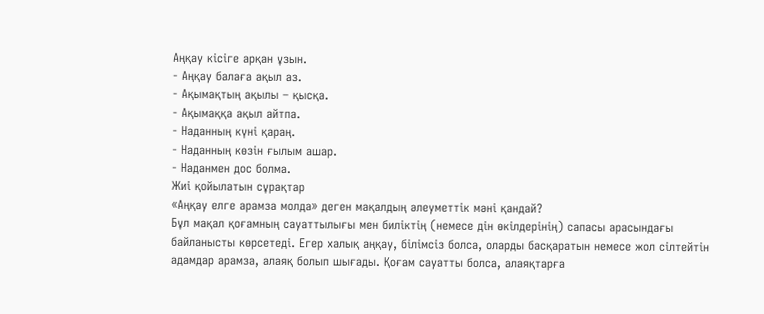Аңқау кісіге арқан ұзын.
- Аңқау балаға ақыл аз.
- Ақымақтың ақылы – қысқа.
- Ақымаққа ақыл айтпа.
- Наданның күні қараң.
- Наданның көзін ғылым ашар.
- Наданмен дос болма.
Жиі қойылатын сұрақтар
«Аңқау елге арамза молда» деген мақалдың әлеуметтік мәні қандай?
Бұл мақал қоғамның сауаттылығы мен биліктің (немесе дін өкілдерінің) сапасы арасындағы байланысты көрсетеді. Егер халық аңқау, білімсіз болса, оларды басқаратын немесе жол сілтейтін адамдар арамза, алаяқ болып шығады. Қоғам сауатты болса, алаяқтарға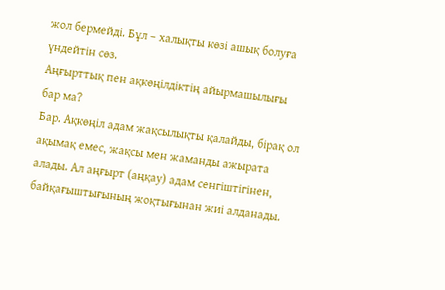жол бермейді. Бұл – халықты көзі ашық болуға үндейтін сөз.
Аңғырттық пен ақкөңілдіктің айырмашылығы бар ма?
Бар. Ақкөңіл адам жақсылықты қалайды, бірақ ол ақымақ емес, жақсы мен жаманды ажырата алады. Ал аңғырт (аңқау) адам сенгіштігінен, байқағыштығының жоқтығынан жиі алданады.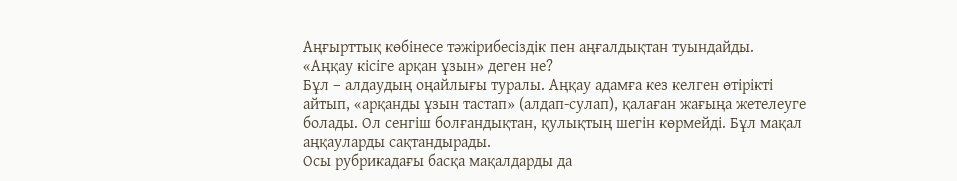Аңғырттық көбінесе тәжірибесіздік пен аңғалдықтан туындайды.
«Аңқау кісіге арқан ұзын» деген не?
Бұл – алдаудың оңайлығы туралы. Аңқау адамға кез келген өтірікті айтып, «арқанды ұзын тастап» (алдап-сулап), қалаған жағыңа жетелеуге болады. Ол сенгіш болғандықтан, қулықтың шегін көрмейді. Бұл мақал аңқауларды сақтандырады.
Осы рубрикадағы басқа мақалдарды да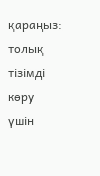қараңыз: толық тізімді көру үшін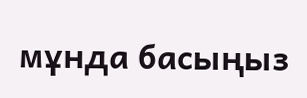мұнда басыңыз